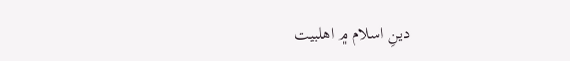دينِ اسلام ۾ اھلبيت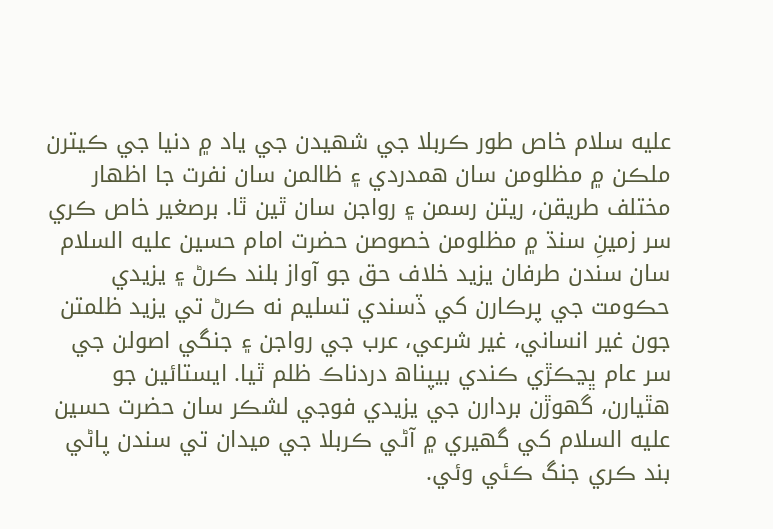عليه سلام خاص طور ڪربلا جي شهيدن جي ياد ۾ دنيا جي ڪيترن ملڪن ۾ مظلومن سان ھمدردي ۽ ظالمن سان نفرت جا اظھار مختلف طريقن، ريتن رسمن ۽ رواجن سان ٿين ٿا. برصغير خاص ڪري سر زمينِ سنڌ ۾ مظلومن خصوصن حضرت امام حسين عليه السلام سان سندن طرفان يزيد خلاف حق جو آواز بلند ڪرڻ ۽ يزيدي حڪومت جي پرڪارن کي ڏسندي تسليم نه ڪرڻ تي يزيد ظلمتن جون غير انساني، غير شرعي، عرب جي رواجن ۽ جنگي اصولن جي سر عام ڀڃڪڙي ڪندي بيپناھ دردناڪ ظلم ٿيا. ايستائين جو ھٿيارن، گهوڙن بردارن جي يزيدي فوجي لشڪر سان حضرت حسين عليه السلام کي گهيري ۾ آڻي ڪربلا جي ميدان تي سندن پاڻي بند ڪري جنگ ڪئي وئي.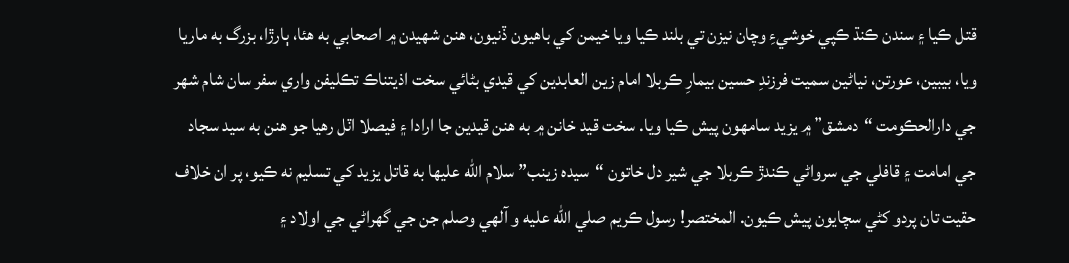قتل ڪيا ۽ سندن ڪنڌ ڪپي خوشيءِ وچان نيزن تي بلند ڪيا ويا خيمن کي باھيون ڏنيون، ھنن شھيدن ۾ اصحابي به ھئا، ٻارڙا، بزرگ به ماريا ويا، بيبين، عورتن، نياڻين سميت فرزندِ حسين بيمارِ ڪربلا امام زين العابدين کي قيدي بڻائي سخت اذيتناڪ تڪليفن واري سفر سان شام شهر جي دارالحڪومت “دمشق” ۾ يزيد سامهون پيش ڪيا ويا. سخت قيد خانن ۾ به ھنن قيدين جا ارادا ۽ فيصلا اٽل رھيا جو ھنن به سيد سجاد جي امامت ۽ قافلي جي سرواڻي ڪندڙ ڪربلا جي شير دل خاتون “سيده زينب” سلام الله عليها به قاتل يزيد کي تسليم نه ڪيو، پر ان خلاف حقيت تان پردو کڻي سچايون پيش ڪيون. المختصر! رسول ڪريم صلي الله عليه و آلهي وصلم جن جي گهراڻي جي اولاد ۽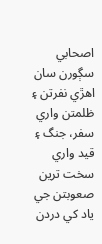اصحابي سڳورن سان اھڙي نفرتن ۽ ظلمتن واري سفر، جنگ ۽ قيد واري سخت ترين صعوبتن جي ياد کي دردن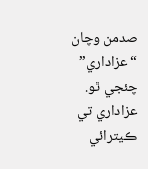صدمن وچان “عزاداري” چئجي ٿو. عزاداري تي ڪيترائي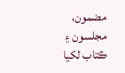مضمون، مجلسون ۽ ڪتاب لکيا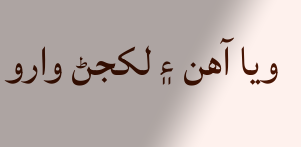ويا آھن ۽ لکجڻ وارو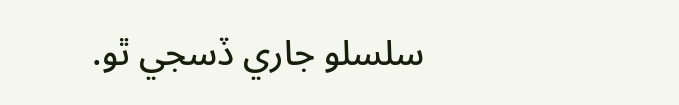سلسلو جاري ڏسجي ٿو.